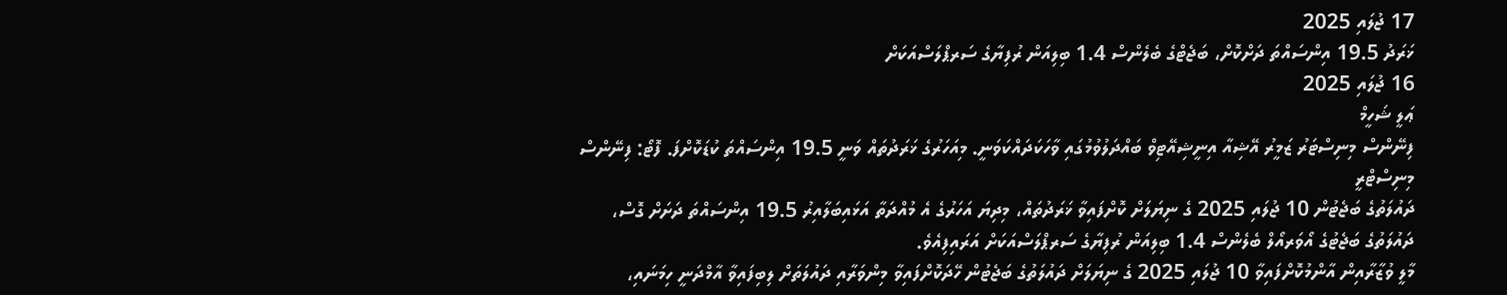17 ޖުލައި 2025
ޚަރަދު 19.5 އިންސައްތަ ދަށްކޮށް، ބަޖެޓްގެ ބެލެންސް 1.4 ބިލިއަން ރުފިޔާގެ ސަރޕްލަސްއަކަށް
16 ޖުލައި 2025
ޢަލީ ޝަހީމް
ފިނޭންސް މިނިސްޓަރު ޒަމީރު އޭޝިއާ އިނީޝިއޭޓިވް ބައްދަލުވުމުގައި ވާހަކަދައްކަވަނީ. މިއަހަރުގެ ޚަރަދުތައް ވަނީ 19.5 އިންސައްތަ ކުޑަކޮށްފަ. ފޮޓޯ: ފިނޭންސް މިނިސްޓްރީ
ދައުލަތުގެ ބަޖެޓުން 10 ޖުލައި 2025 ގެ ނިޔަލަށް ކޮށްފައިވާ ޚަރަދުތައް، މިދިޔަ އަހަރުގެ އެ މުއްދަތާ އަޅައިބަލާއިރު 19.5 އިންސައްތަ ދަށަށް ގޮސް، ދައުލަތުގެ ބަޖެޓުގެ އޯވަރއޯލް ބެލެންސް 1.4 ބިލިއަން ރުފިޔާގެ ސަރޕްލަސްއަކަށް އަރައިފިއެވެ.
މާލީ ވުޒާރާއިން އާންމުކޮށްފައިވާ 10 ޖުލައި 2025 ގެ ނިޔަލަށް ދައުލަތުގެ ބަޖެޓުން ހޭދަކޮށްފައިވާ މިންވަރާއި ދައުލަތަށް ލިބިފައިވާ އާމްދަނީ ހިމަނައި،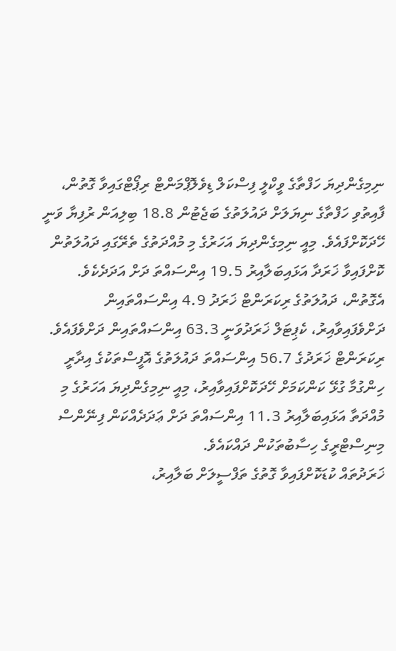ނިމިގެންދިޔަ ހަފްތާގެ ވީކްލީ ފިސްކަލް ޑިވެލޮޕްމަންޓް ރިޕޯޓްގައިވާ ގޮތުން، ފާއިތުވި ހަފްތާގެ ނިޔަލަށް ދައުލަތުގެ ބަޖެޓުން 18.8 ބިލިއަން ރުފިޔާ ވަނީ ހޭދަކޮށްފައެވެ. މިއީ ނިމިގެންދިޔަ އަހަރުގެ މި މުއްދަތުގެ ތެރޭގައި ދައުލަތުން ކޮށްފައިވާ ޚަރަދާ އަޅައިބަލާއިރު 19.5 އިންސައްތަ ދަށް އަދަދެކެވެ. އެގޮތުން، ދައުލަތުގެ ރިކަރަންޓް ޚަރަދު 4.9 އިންސައްތައިން ދަށްވެފައިވާއިރު، ކެޕިޓަލް ޚަރަދުވަނީ 63.3 އިންސައްތައިން ދަށްވެފައެވެ.
ރިކަރަންޓް ޚަރަދުގެ 56.7 އިންސައްތަ ދައުލަތުގެ އޮފީސްތަކުގެ އިދާރީ ހިންގުމާ ގުޅޭ ކަންކަމަށް ހޭދަކޮށްފައިވާއިރު، މިއީ ނިމިގެންދިޔަ އަހަރުގެ މި މުއްދަތާ އަޅައިބަލާއިރު 11.3 އިންސައްތަ ދަށް ޢަދަދެއްކަން ފިނޭންސް މިނިސްޓްރީގެ ހިސާބުތަކުން ދައްކައެވެ.
ޚަރަދުތައް ކުޑަކޮށްފައިވާ ގޮތުގެ ތަފްސީލަށް ބަލާއިރު،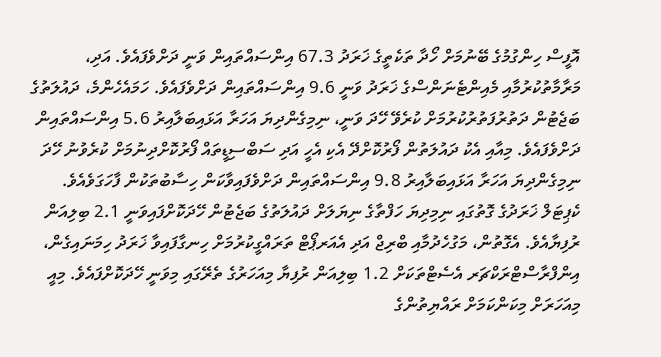އޮފީސް ހިންގުމުގެ ބޭނުމަށް ހޯދާ ތަކެތީގެ ޚަރަދު 67.3 އިންސައްތައިން ވަނީ ދަށްވެފައެވެ. އަދި، މަރާމާތުކުރުމާއި މެއިންޓެނަންސްގެ ޚަރަދު ވަނީ 9.6 އިންސައްތައިން ދަށްވެފައެވެ. ހަމައެހެންމެ، ދައުލަތުގެ ބަޖެޓުން ދަތުރުފަތުރުކުރުމަށް ކުރެވޭ ހޭދަ ވަނީ، ނިމިގެންދިޔަ އަހަރާ އަޅައިބަލާއިރު 5.6 އިންސައްތައިން ދަށްވެފައެވެ. މިއާއި އެކު ދައުލަތުން ފޯރުކޮށްދޭ އެކި އެހީ އަދި ސަބްސިޑީތައް ފޯރުކޮށްދިނުމަށް ކުރެވުނު ހޭދަ ނިމިގެންދިޔަ އަހަރާ އަޅައިބަލާއިރު 9.8 އިންސައްތައިން ދަށްވެފައިވާކަން ހިސާބުތަކުން ފާހަގަވެއެވެ.
ކެޕިޓަލް ޚަރަދުގެ ގޮތުގައި ނިމިދިޔަ ހަފްތާގެ ނިޔަލަށް ދައުލަތުގެ ބަޖެޓުން ހޭދަކޮށްފައިވަނީ 2.1 ބިލިއަން ރުފިޔާއެވެ. އެގޮތުން، މަގުހެދުމާއި ބްރިޖް އަދި އެއަރޕޯޓް ތަރައްގީކުރުމަށް ހިނގާފައިވާ ޚަރަދު ހިމަނައިގެން، އިންފްރާސްޓްރަކްޗަރ އެސެޓްތަކަށް 1.2 ބިލިއަން ރުފިޔާ މިއަހަރުގެ ތެރޭގައި މިވަނީ ހޭދަކޮށްފައެވެ. މިއީ މިއަހަރަށް މިކަންކަމަށް ރައްޔިތުންގެ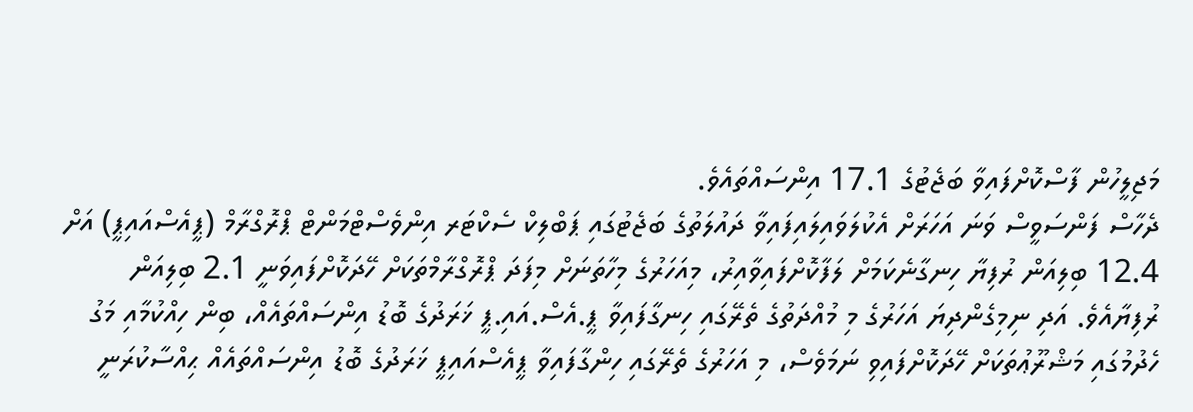މަޖިލީހުން ފާސްކޮށްފައިވާ ބަޖެޓުގެ 17.1 އިންސައްތައެވެ.
ދެހާސް ފަންސަވީސް ވަނަ އަހަރަށް އެކުލަވައިލައިފައިވާ ދައުލަތުގެ ބަޖެޓުގައި ޕަބްލިކް ސެކްޓަރ އިންވެސްޓްމަންޓް ޕްރޮގްރާމް (ޕީއެސްއައިޕީ) އަށް 12.4 ބިލިއަން ރުފިޔާ ހިނގާނެކަމަށް ލަފާކޮށްފައިވާއިރު، މިއަހަރުގެ މިހާތަނަށް މިފަދަ ޕްރޮގްރާމްތަކަށް ހޭދަކޮށްފައިވަނީ 2.1 ބިލިއަން ރުފިޔާއެވެ. އަދި ނިމިގެންދިޔަ އަހަރުގެ މި މުއްދަތުގެ ތެރޭގައި ހިނގާފައިވާ ޕީ.އެސް.އައި.ޕީ ޚަރަދުގެ ބޮޑު އިންސައްތައެއް، ބިން ހިއްކުމާއި މަގު ހެދުމުގައި މަޝްރޫޢުތަކަށް ހޭދަކޮށްފައިވި ނަމަވެސް، މި އަހަރުގެ ތެރޭގައި ހިންގާފައިވާ ޕީއެސްއައިޕީ ޚަރަދުގެ ބޮޑު އިންސައްތައެއް ޙިއްސާކުރަނީ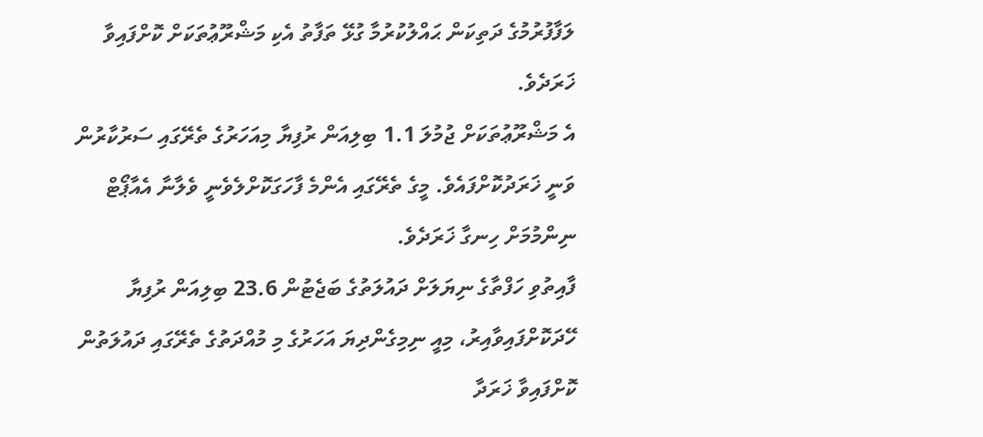ލަފާފުރުމުގެ ދަތިކަން ޙައްލުކުރުމާ ގުޅޭ ތަފާތު އެކި މަޝްރޫޢުތަކަށް ކޮށްފައިވާ ޚަރަދެވެ.
އެ މަޝްރޫޢުތަކަށް ޖުމުލަ 1.1 ބިލިއަން ރުފިޔާ މިއަހަރުގެ ތެރޭގައި ސަރުކާރުން ވަނީ ޚަރަދުކޮށްފައެވެ. މީގެ ތެރޭގައި އެންމެ ފާހަގަކޮށްލެވެނީ ވެލާނާ އެއާޕޯޓް ނިންމުމަށް ހިނގާ ޚަރަދެވެ.
ފާއިތުވި ހަފްތާގެ ނިޔަލަށް ދައުލަތުގެ ބަޖެޓުން 23.6 ބިލިއަން ރުފިޔާ ހޭދަކޮށްފައިވާއިރު، މިއީ ނިމިގެންދިޔަ އަހަރުގެ މި މުއްދަތުގެ ތެރޭގައި ދައުލަތުން ކޮށްފައިވާ ޚަރަދާ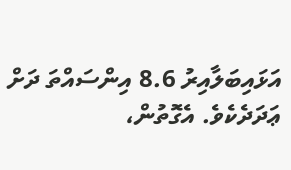އަޅައިބަލާއިރު 8.6 އިންސައްތަ ދަށް ޢަދަދެކެވެ. އެގޮތުން،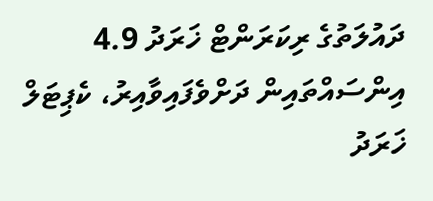ދައުލަތުގެ ރިކަރަންޓް ޚަރަދު 4.9 އިންސައްތައިން ދަށްވެފައިވާއިރު، ކެޕިޓަލް ޚަރަދު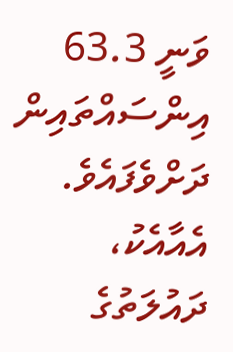ވަނީ 63.3 އިންސައްތައިން ދަށްވެފައެވެ. އެއާއެކު، ދައުލަތުގެ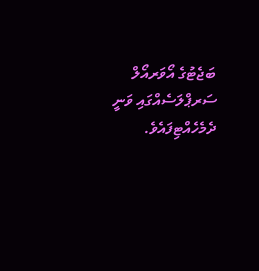ބަޖެޓުގެ އޯވަރއޯލް ސަރޕްލަސެއްގައި ވަނީ ދެމެހެއްޓިފައެވެ.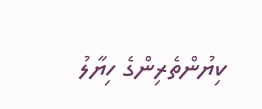ކިޔުންތެރިންގެ ހިޔާލު